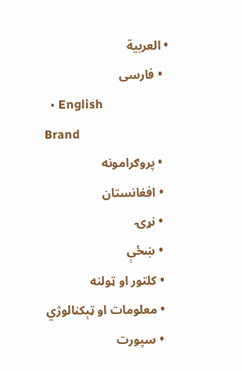• العربية
  • فارسی
  • English
Brand
  • پروګرامونه
  • افغانستان
  • نړۍ
  • ښځې
  • کلتور او ټولنه
  • معلومات او ټېکنالوژي
  • سپورت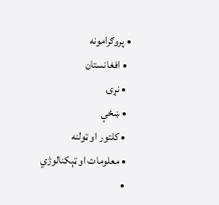• پروګرامونه
  • افغانستان
  • نړۍ
  • ښځې
  • کلتور او ټولنه
  • معلومات او ټېکنالوژي
  •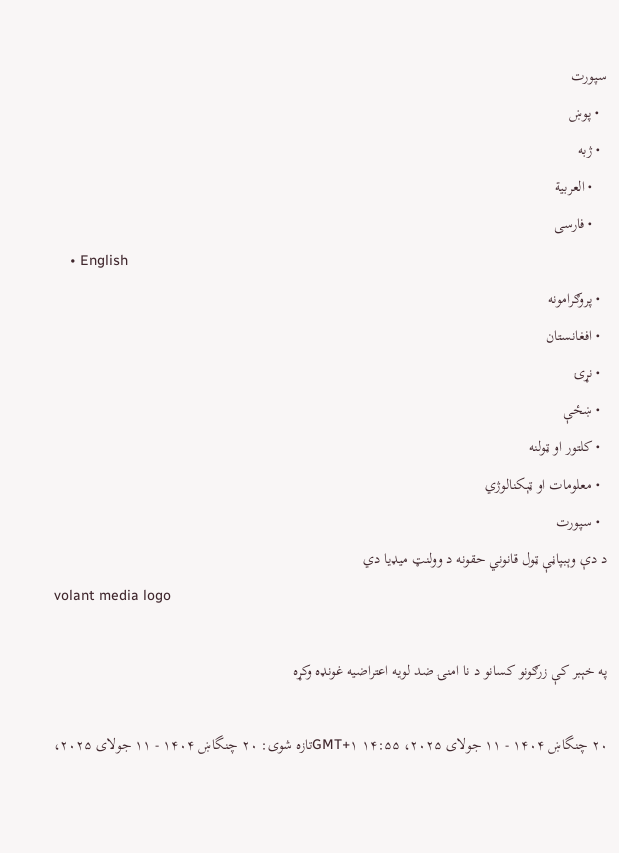سپورت
  • پوښ
  • ژبه
    • العربية
    • فارسی
    • English
  • پروګرامونه
  • افغانستان
  • نړۍ
  • ښځې
  • کلتور او ټولنه
  • معلومات او ټېکنالوژي
  • سپورت
د دې وېبپاڼې ټول قانوني حقونه د وولنټ میډیا دي
volant media logo

په خېبر کې زرګونو کسانو د نا امنۍ ضد لویه اعتراضیه غونډه وکړه

۲۰ چنگاښ ۱۴۰۴ - ۱۱ جولای ۲۰۲۵، ۱۴:۵۵ GMT+۱تازه شوی: ۲۰ چنگاښ ۱۴۰۴ - ۱۱ جولای ۲۰۲۵،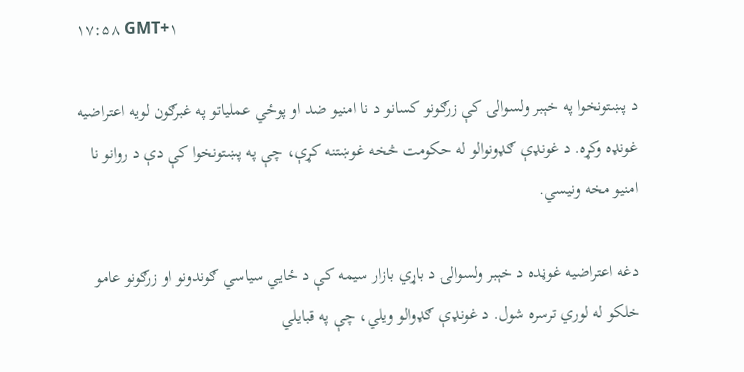۱۷:۵۸ GMT+۱

د پښتونخوا په خېبر ولسوالۍ کې زرګونو کسانو د نا امنیو ضد او پوځي عملیاتو په غبرګون لویه اعتراضیه غونډه وکړه. د غونډې ګډونوالو له حکومت څخه غوښتنه کړې، چې په پښتونخوا کې دې د روانو نا امنیو مخه ونیسي.

دغه اعتراضیه غوڼده د خېبر ولسوالۍ د باړي بازار سیمه کې د ځايي سیاسي ګوندونو او زرګونو عامو خلکو له لوري ترسره شول. د غونډې ګډوالو ویلي، چې په قبایلي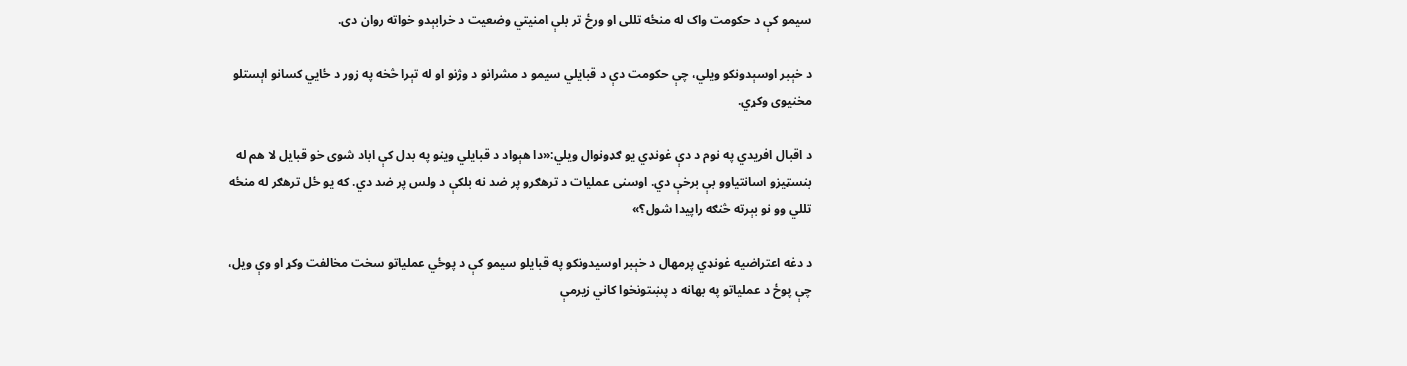سیمو کې د حکومت واک له منځه تللی او ورځ تر بلې امنیتي وضعیت د خرابېدو خواته روان دی.

د خېبر اوسېدونکو ویلي، چې حکومت دې د قبایلي سیمو د مشرانو د وژنو او له تېرا څخه په زور د ځايي کسانو اېستلو مخنیوی وکړي.

د اقبال افریدي په نوم د دې غونډي یو ګډونوال ویلي:«دا هېواد د قبایلي وینو په بدل کې اباد شوی خو قبایل لا هم له بنسټیزو اسانتیاوو بې برخې دي. اوسنی عملیات د ترهګرو پر ضد نه بلکې د ولس پر ضد دي. که یو ځل ترهګر له منځه تللي وو نو بېرته څنګه راپیدا شول؟»

د دغه اعتراضیه غونډي پرمهال د خېبر اوسیدونکو په قبایلو سیمو کې د پوځي عملیاتو سخت مخالفت وکړ او وې ویل، چې پوځ د عملیاتو په بهانه د پښتونخوا کاني زیرمې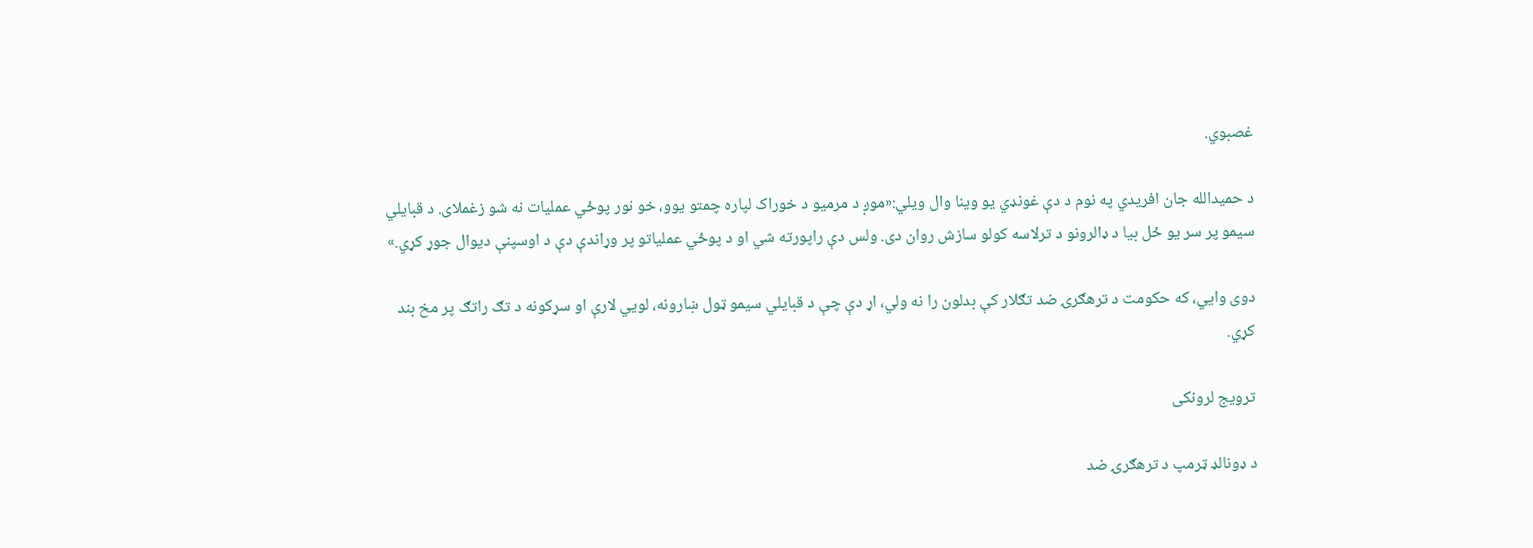غصبوي.

د حمیدالله جان افریدي په نوم د دې غونډي یو وینا وال ویلي:«موږ د مرمیو د خوراک لپاره چمتو یوو، خو نور پوځي عملیات نه شو زغملای. د قبایلي سیمو پر سر یو ځل بیا د ډالرونو د ترلاسه کولو سازش روان دی. ولس دې راپورته شي او د پوځي عملیاتو پر وړاندې دې د اوسپنې دیوال جوړ کړي.»

دوی وايي، که حکومت د ترهګرۍ ضد تګلار کې بدلون را نه ولي، اړ دې چې د قبایلي سیمو ټول ښارونه، لويي لارې او سړکونه د تګ راتګ پر مخ بند کړي.

ترویج لرونکی

د ډونالډ ټرمپ د ترهګرۍ ضد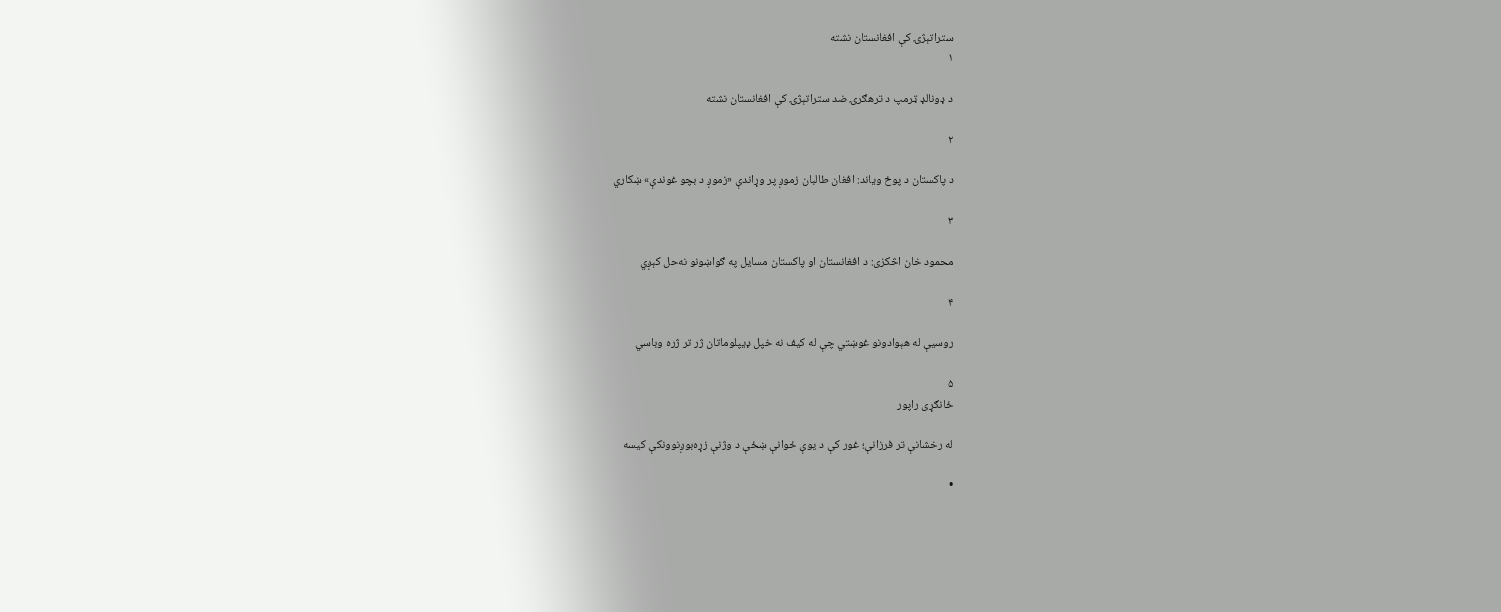ستراتېژۍ کې افغانستان نشته
۱

د ډونالډ ټرمپ د ترهګرۍ ضد ستراتېژۍ کې افغانستان نشته

۲

د پاکستان د پوځ ویاند: افغان طالبان زموږ پر وړاندې «زموږ د بچو غوندې» ښکاري

۳

محمود خان اڅکزی: د افغانستان او پاکستان مسایل په ګواښونو نه‌حل کېږي

۴

روسیې له هېوادونو غوښتي چې له کیف نه خپل ډیپلوماتان ژر تر ژره وباسي

۵
ځانګړی راپور

له رخشانې تر فرزانې؛ غور کې د یوې ځوانې ښځې د وژنې زړه‌بوږنوونکې کیسه

•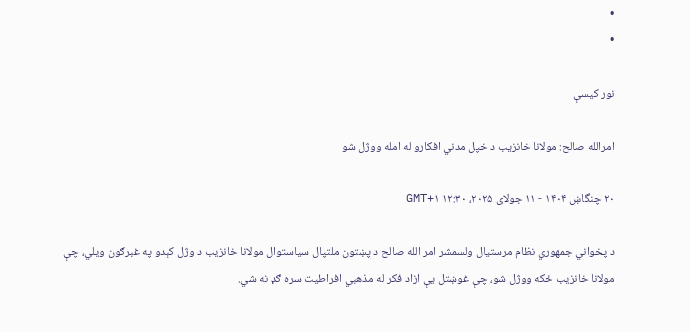•
•

نور کیسې

امرالله صالح: مولانا خانزیب د خپل مدني افکارو له امله ووژل شو

۲۰ چنگاښ ۱۴۰۴ - ۱۱ جولای ۲۰۲۵، ۱۲:۳۰ GMT+۱

د پخواني جمهوري نظام مرستیال ولسمشر امر الله صالح د پښتون ملتپال سیاستوال مولانا خانزیب د وژل کېدو په غبرګون ویلي، چې مولانا خانزیب ځکه ووژل شو، چې غوښتل یې ازاد فکر له مذهبي افراطیت سره ګډ نه شي.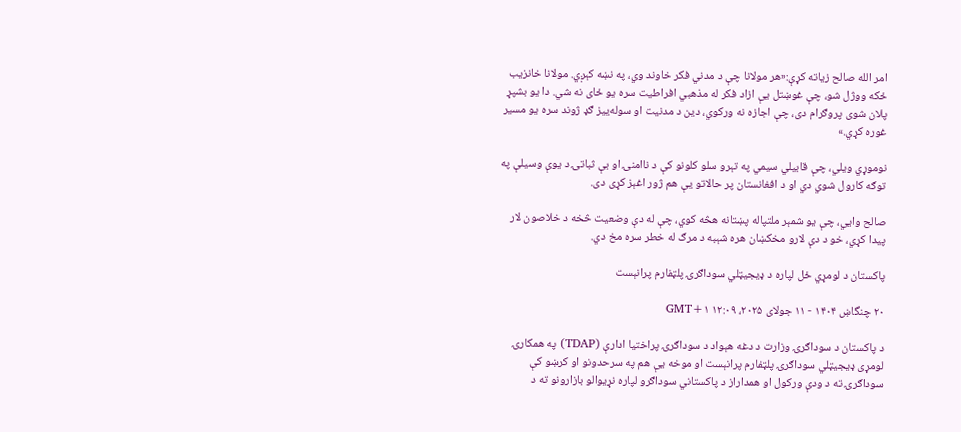امر الله صالح زیاته کړې:«هر مولانا چې د مدني فکر خاوند وي، په نښه کېږي. مولانا خانزیب ځکه ووژل شو، چې غوښتل یې ازاد فکر له مذهبي افراطیت سره یو ځای نه شي. دا یو بشپړ پلان شوی پروګرام دی، چې اجازه نه ورکوي، دین د مدنیت او سوله‌ییز ګډ ژوند سره یو مسیر غوره کړي.»

نوموړي ویلي، چې قابیلي سیمي په تېرو سلو کلونو کې د ناامنۍ او بې ثباتۍ د یوې وسیلې په توګه کارول شوي دي او د افغانستان پر حالاتو یې هم ژور اغېز کړی دی.

صالح وايي، چې یو شمېر ملتپاله پښتانه هڅه کوي، چې له دې وضعیت څخه د خلاصون لار پیدا کړي، خو د دې لارو مخکښان هره شېبه د مرګ له خطر سره مخ دي.

پاکستان د لومړي ځل لپاره د ډیجیټلي سوداګرۍ پلټفارم پرانېست

۲۰ چنگاښ ۱۴۰۴ - ۱۱ جولای ۲۰۲۵، ۱۲:۰۹ GMT+۱

د پاکستان د سوداګرۍ وزارت د دغه هېواد د سوداګرۍ پراختیا ادارې (TDAP) په همکارۍ لومړی ډیجیټلي سوداګرۍ پلټفارم پرانېست او موخه یې هم په سرحدونو او کرښو کې سوداګرۍ ته د ودې ورکول او همداراز د پاکستاني سوداګرو لپاره نړیوالو بازارونو ته د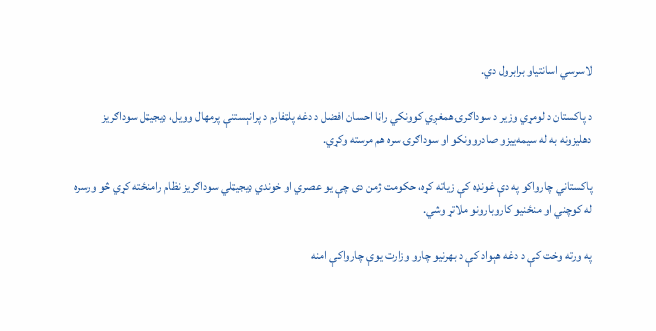لاسرسي اسانتیاو برابرول دي.

د پاکستان د لومړي وزیر د سوداګرۍ همغږي کوونکي راڼا احسان افضل د دغه پلټفارم د پرانېستنې پرمهال وویل، ډیجیټل سوداګریز دهلیزونه به له سیمه‌ییزو صادروونکو او سوداګرۍ سره هم مرسته وکړي.

پاکستاني چارواکو په دې غونډه کې زیاته کړه، حکومت ژمن دی چې یو عصري او خوندي ډیجیټلي سوداګریز نظام رامنځته کړي څو ورسره له کوچني او منځنیو کاروبارونو ملاتړ وشي.

په ورته وخت کې د دغه هېواد کې د بهرنیو چارو وزارت یوې چارواکې امنه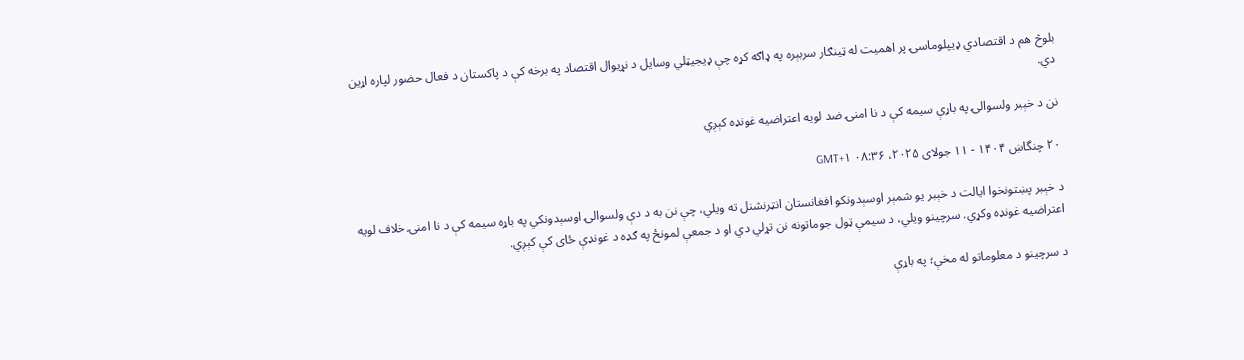بلوڅ هم د اقتصادي ډیپلوماسۍ پر اهمیت له ټینګار سربېره په ډاګه کړه چې ډیجیټلي وسایل د نړیوال اقتصاد په برخه کې د پاکستان د فعال حضور لپاره اړین دي.

نن د خېبر ولسوالۍ په باړې سیمه کې د نا امنۍ ضد لویه اعتراضیه غونډه کېږي

۲۰ چنگاښ ۱۴۰۴ - ۱۱ جولای ۲۰۲۵، ۰۸:۳۶ GMT+۱

د خېبر پښتونخوا ایالت د خېبر یو شمېر اوسېدونکو افغانستان انټرنشنل ته ویلي، چې نن به د دې ولسوالۍ اوسېدونکي په باړه سیمه کې د نا امنۍ خلاف لویه اعتراضیه غونډه وکړي. سرچینو ویلي، د سیمې ټول جوماتونه نن تړلي دي او د جمعې لمونځ په ګډه د غونډې ځای کې کېږي.

د سرچینو د معلوماتو له مخې؛ په باړې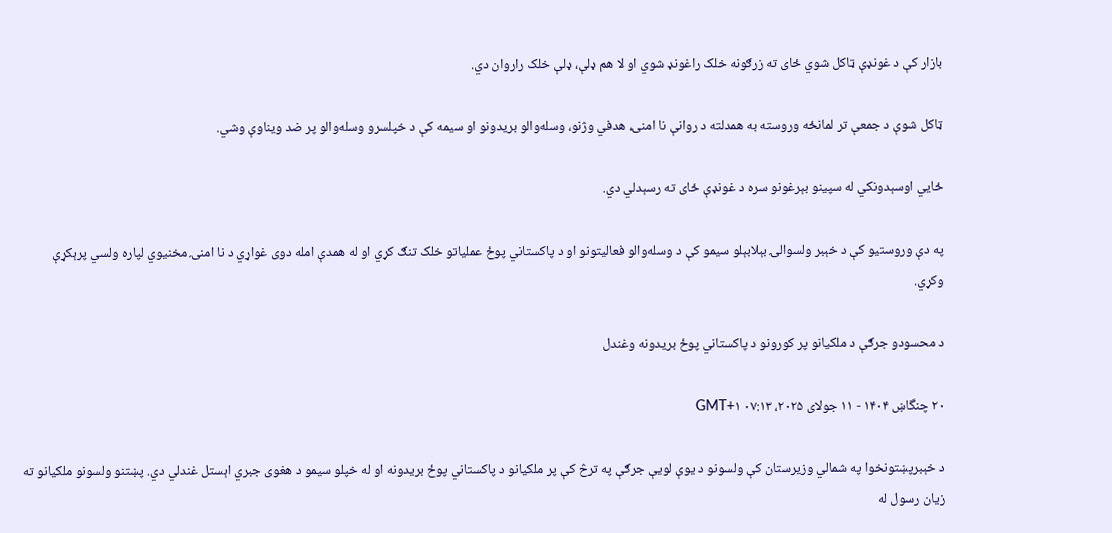بازار کې د غونډې ټاکل شوي ځای ته زرګونه خلک راغونډ شوي او لا هم ډلې، ډلې خلک راروان دي.

ټاکل شوې د جمعې تر لمانځه وروسته به همدلته د روانې نا امنۍ، هدفي وژنو، وسله‌والو بریدونو او سیمه کې د خپلسرو وسله‌والو پر ضد ویناوې وشي.

ځايي اوسېدونکي له سپینو بېرغونو سره د غونډې ځای ته رسېدلي دي.

په دې وروستیو کې د خېبر ولسوالۍ بېلابېلو سیمو کې د وسله‌والو فعالیتونو او د پاکستاني پوځ عملیاتو خلک تنګ کړي او له همدې امله دوی غواړي د نا امنۍ مخنیوي لپاره ولسي پرېکړې وکړي.

د محسودو جرګې د ملکیانو پر کورونو د پاکستاني پوځ بریدونه وغندل

۲۰ چنگاښ ۱۴۰۴ - ۱۱ جولای ۲۰۲۵، ۰۷:۱۳ GMT+۱

د خېبرپښتونخوا په شمالي وزیرستان کې ولسونو د یوې لویې جرګې په ترڅ کې پر ملکیانو د پاکستاني پوځ بریدونه او له خپلو سیمو د هغوی جبري اېستل غندلي دي. پښتنو ولسونو ملکیانو ته زیان رسول له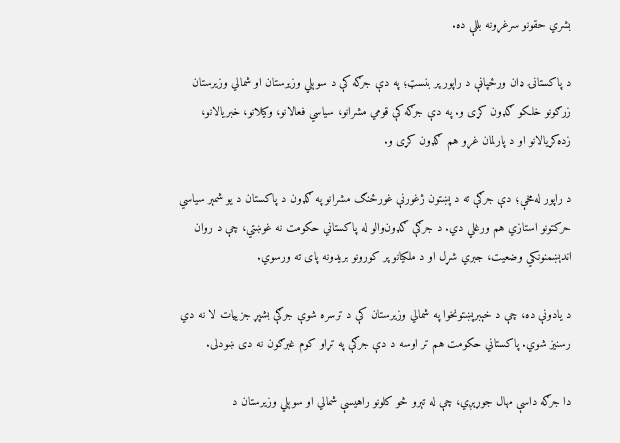بشري حقونو سرغړونه بللې ده.

د پاکستانۍ ډان ورځپاڼې د راپور پر بنسټ؛ په دې جرګه کې د سوېلي وزیرستان او شمالي وزیرستان زرګونو خلکو ګډون کړی و. په دې جرګه کې قومي مشرانو، سیاسي فعالانو، وکیلانو، خبریالانو، زده‌کړیالانو او د پارلمان غړو هم ګډون کړی و.

د راپور له‌مخې؛ دې جرګې ته د پښتون ژغورنې غورځنګ مشرانو په ګډون د پاکستان د یو شمېر سیاسي حرکتونو استازي هم ورغلي دي. د جرګې ګډون‌والو له پاکستاني حکومت نه غوښتي، چې د روان اندېښمنونکي وضعیت، جبري شړل او د ملکیانو پر کورونو بریدونه پای ته ورسوي.

د یادونې ده، چې د خېبرپښتونخوا په شمالي وزیرستان کې د ترسره شوې جرګې بشپړ جزییات لا نه دي رسنیز شوي. پاکستاني حکومت هم تر اوسه د دې جرګې په تړاو کوم غبرګون نه دی ښودلی.

دا جرګه داسې مهال جوړېږي، چې له تېرو څو کلونو راهیسې شمالي او سوېلي وزیرستان د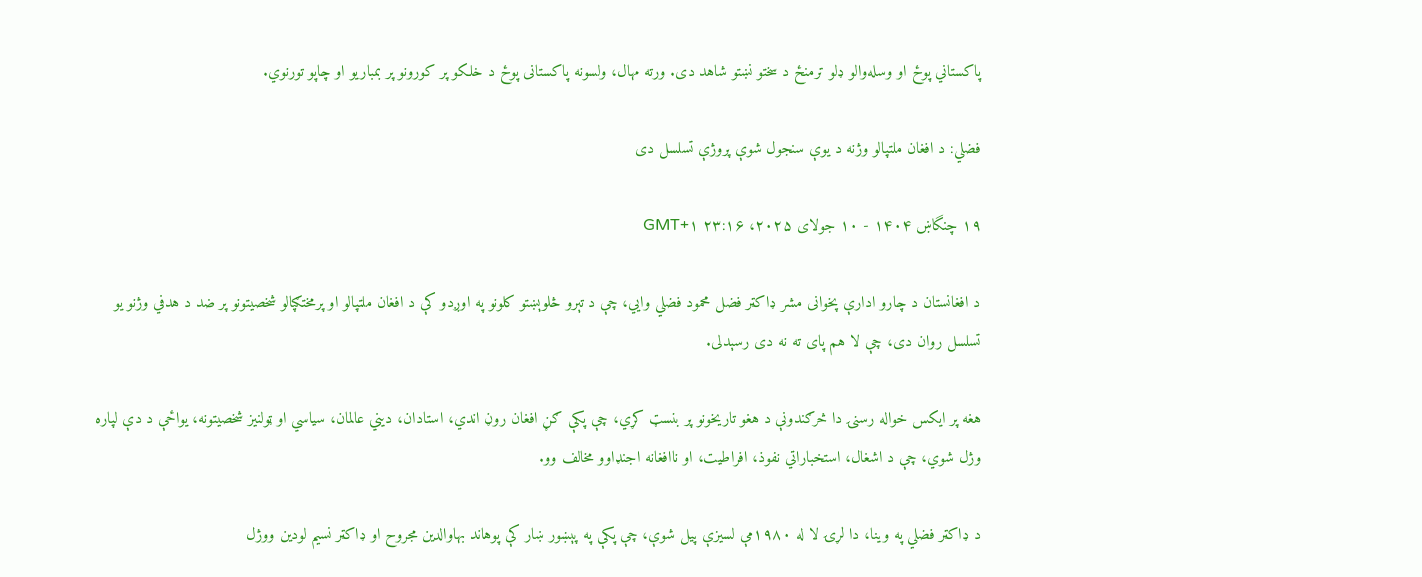پاکستاني پوځ او وسله‌والو ډلو ترمنځ د سختو نښتو شاهد دی. ورته مهال، ولسونه پاکستانی پوځ د خلکو پر کورونو پر بمباریو او چاپو تورنوي.

فضلي: د افغان ملتپالو وژنه د یوې سنجول شوې پروژې تسلسل دی

۱۹ چنگاښ ۱۴۰۴ - ۱۰ جولای ۲۰۲۵، ۲۳:۱۶ GMT+۱

د افغانستان د چارو ادارې پخوانی مشر ډاکټر فضل محمود فضلي وايي، چې د تېرو څلوېښتو کلونو په اوږدو کې د افغان ملتپالو او پرمختګپالو شخصیتونو پر ضد د هدفي وژنو یو تسلسل روان دی، چې لا هم پای ته نه دی رسېدلی.

هغه پر ایکس خواله رسنۍ دا څرګندونې د هغو تاریخونو پر بنسټ کړي، چې پکې ګڼ افغان روڼ اندي، استادان، دیني عالمان، سیاسي او ټولنیز شخصیتونه، یواځې د دې لپاره وژل شوي، چې د اشغال، استخباراتي نفوذ، افراطیت، او ناافغانه اجنډاوو مخالف وو.

د ډاکټر فضلي په وینا، دا لړۍ لا له ۱۹۸۰مې لسیزې پیل شوې، چې پکې په پېښور ښار کې پوهاند بهاوالدین مجروح او ډاکټر نسیم لودین ووژل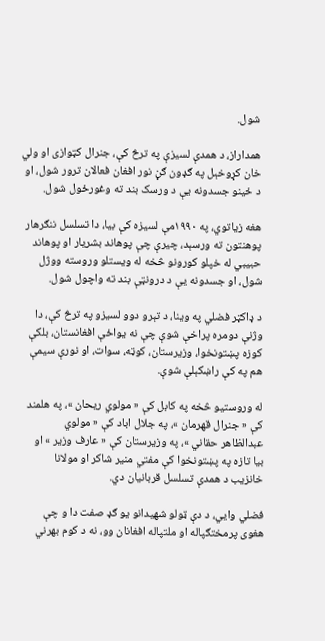شول.

همداراز، د همدې لسیزې په ترڅ کې، جنرال کټوازی او ولي خان کړوخېل په ګډون ګڼ نور افغان فعالان ترور شول، او د ځینو جسدونه یې د ورسک بند ته وغورځول شول.

هغه زیاتوي، په ۱۹۹۰مې لسیزه کې بیا، دا تسلسل ننګرهار پوهنتون ته ورسېد، چیرې چې پوهاند بشریار او پوهاند حبیبي له خپلو کورونو څخه له ویستلو وروسته ووژل شول، او جسدونه یې د درونټې بند ته واچول شول.

د ډاکټر فضلي په وینا، د تېرو دوو لسیزو په ترڅ کې، دا وژنې دومره پراخې شوې چې نه یواځې افغانستان، بلکې کوزه پښتونخوا، وزیرستان، کوټه، سوات، او نورې سیمې هم په کې راښکېلې شوې.

له وروستیو څخه په کابل کې « مولوي ریحان »، په هلمند کې « جنرال قهرمان »، په جلال اباد کې « مولوي عبدالظاهر حقاني »، په وزیرستان کې « عارف وزیر » او بیا تازه په پښتونخوا کې مفتي منیر شاکر او مولانا خانزیب د همدې تسلسل قربانیان دي.

فضلي وايي، د دې ټولو شهیدانو یو ګډ صفت دا و چې هغوی پرمختګپاله او ملتپاله افغانان وو، نه د کوم بهرني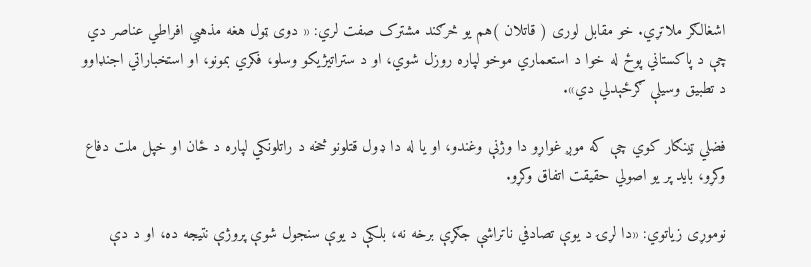اشغالګر ملاتړي. خو مقابل لوری ( قاتلان )هم یو څرګند مشترک صفت لري: « دوی ټول هغه مذهبي افراطي عناصر دي چې د پاکستاني پوځ له خوا د استعماري موخو لپاره روزل شوي، او د ستراتیژیکو وسلو، فکري بمونو، او استخباراتي اجنډاوو د تطبیق وسیلې ګرځېدلي دي».

فضلي ټینګار کوي چې که موږ غواړو دا وژنې وغندو، او یا له دا ډول قتلونو څخه د راتلونکي لپاره د ځان او خپل ملت دفاع وکړو، باید پر یو اصولي حقیقت اتفاق وکړو.

نوموړی زیاتوي: «دا لړۍ د یوې تصادفي ناتراشې جګړې برخه نه، بلکې د یوې سنجول شوې پروژې نتیجه ده، او د دې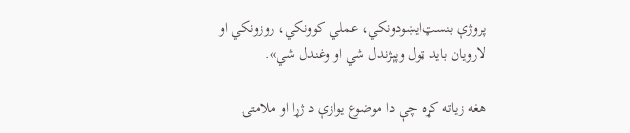پروژې بنسټ‌ايښودونکي، عملي کوونکي، روزونکي او لارویان باید ټول وپېژندل شي او وغندل شي».

هغه زیاته کړه چې دا موضوع یوازې د ژړا او ملامتۍ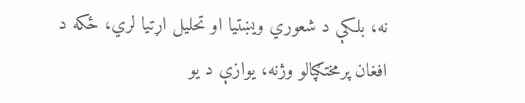نه، بلکې د شعوري ویښتیا او تحلیل اړتیا لري، ځکه د افغان پرمختګپالو وژنه، یوازې د یو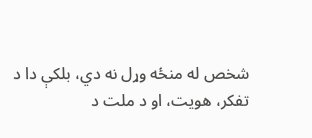شخص له منځه وړل نه دي، بلکې دا د تفکر، هویت، او د ملت د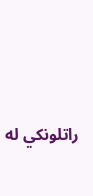راتلونکي له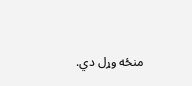منځه وړل دي.